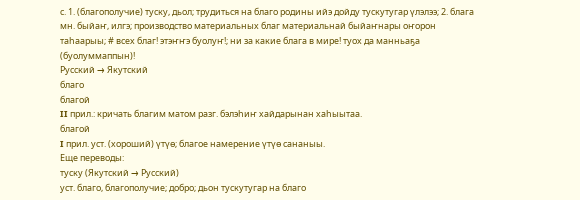с. 1. (благополучие) туску, дьол; трудиться на благо родины ийэ дойду тускутугар үлэлээ; 2. блага мн. быйаҥ, илгэ; производство материальных благ материальнай быйаҥнары оҥорон таһаарыы; # всех благ! этэҥҥэ буолуҥ!; ни за какие блага в мире! туох да манньаҕа (буолуммаппын)!
Русский → Якутский
благо
благой
II прил.: кричать благим матом разг. бэлэһиҥ хайдарынан хаһыытаа.
благой
I прил. уст. (хороший) үтүө; благое намерение үтүө сананыы.
Еще переводы:
туску (Якутский → Русский)
уст. благо, благополучие; добро; дьон тускутугар на благо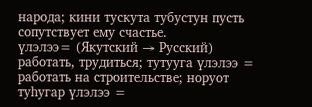народа; кини тускута тубустун пусть сопутствует ему счастье.
үлэлээ= (Якутский → Русский)
работать, трудиться; тутууга үлэлээ = работать на строительстве; норуот туһугар үлэлээ =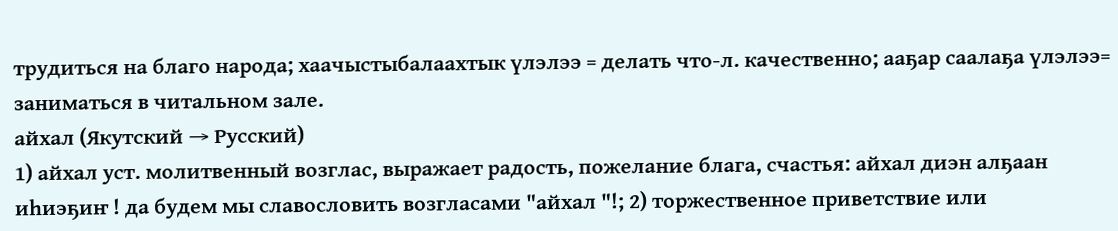трудиться на благо народа; хаачыстыбалаахтык үлэлээ = делать что-л. качественно; ааҕар саалаҕа үлэлээ= заниматься в читальном зале.
айхал (Якутский → Русский)
1) айхал уст. молитвенный возглас, выражает радость, пожелание блага, счастья: айхал диэн алҕаан иһиэҕиҥ ! да будем мы славословить возгласами "айхал "!; 2) торжественное приветствие или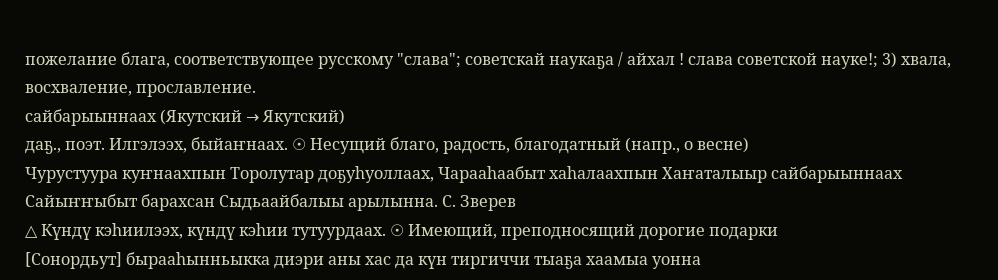пожелание блага, соответствующее русскому "слава"; советскай наукаҕа / айхал ! слава советской науке!; 3) хвала, восхваление, прославление.
сайбарыыннаах (Якутский → Якутский)
даҕ., поэт. Илгэлээх, быйаҥнаах. ☉ Несущий благо, радость, благодатный (напр., о весне)
Чурустуура куҥнаахпын Торолутар доҕуһуоллаах, Чарааһаабыт хаһалаахпын Хаҥаталыыр сайбарыыннаах Сайыҥҥыбыт барахсан Сыдьаайбалыы арылынна. С. Зверев
△ Күндү кэһиилээх, күндү кэһии тутуурдаах. ☉ Имеющий, преподносящий дорогие подарки
[Сонордьут] бырааһынньыкка диэри аны хас да күн тиргиччи тыаҕа хаамыа уонна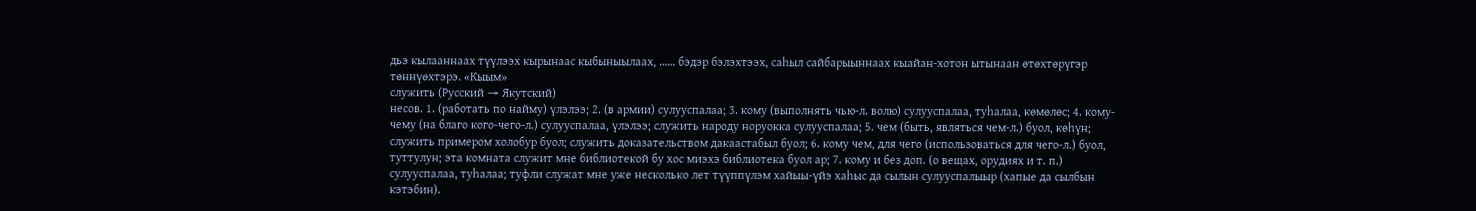дьэ кылааннаах түүлээх кырынаас кыбыныылаах, …… бэдэр бэлэхтээх, саһыл сайбарыыннаах кыайан-хотон ытынаан өтөхтөрүгэр төннүөхтэрэ. «Кыым»
служить (Русский → Якутский)
несов. 1. (работать по найму) үлэлээ; 2. (в армии) сулууспалаа; 3. кому (выполнять чью-л. волю) сулууспалаа, туһалаа, көмөлөс; 4. кому-чему (на благо кого-чего-л.) сулууспалаа, үлэлээ; служить народу норуокка сулууспалаа; 5. чем (быть, являться чем-л.) буол, көһүн; служить примером холобур буол; служить доказательством дакаастабыл буол; 6. кому чем, для чего (использоваться для чего-л.) буол, туттулун; эта комната служит мне библиотекой бу хос миэхэ библиотека буол ар; 7. кому и без доп. (о вещах, орудиях и т. п.) сулууспалаа, туһалаа; туфли служат мне уже несколько лет түүппүлэм хайыы-үйэ хаһыс да сылын сулууспалыыр (хапые да сылбын кэтэбин).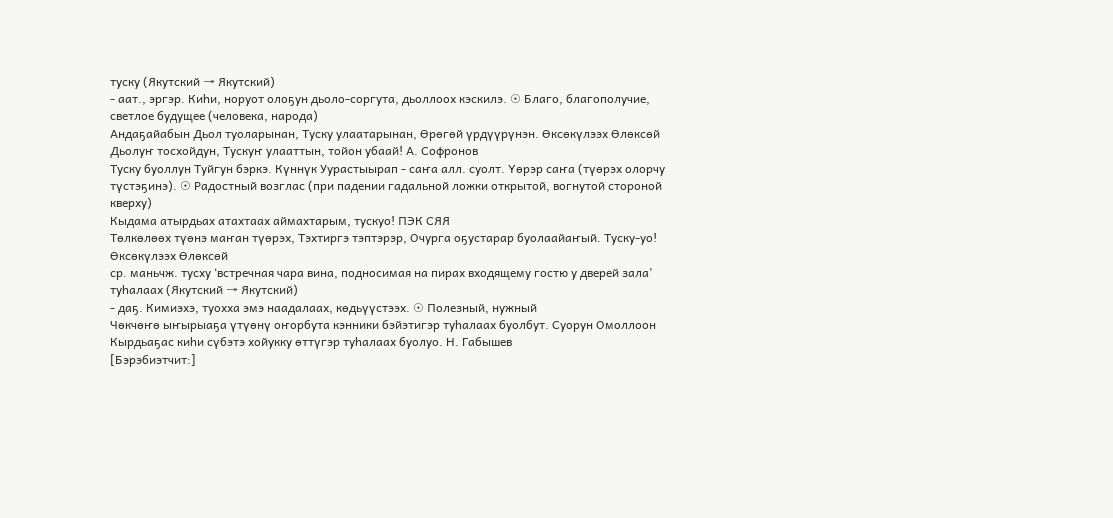туску (Якутский → Якутский)
- аат., эргэр. Киһи, норуот олоҕун дьоло-соргута, дьоллоох кэскилэ. ☉ Благо, благополучие, светлое будущее (человека, народа)
Андаҕайабын Дьол туоларынан, Туску улаатарынан, Өрөгөй үрдүүрүнэн. Өксөкүлээх Өлөксөй
Дьолуҥ тосхойдун, Тускуҥ улааттын, тойон убаай! А. Софронов
Туску буоллун Туйгун бэркэ. Күннүк Уурастыырап - саҥа алл. суолт. Үөрэр саҥа (түөрэх олорчу түстэҕинэ). ☉ Радостный возглас (при падении гадальной ложки открытой, вогнутой стороной кверху)
Кыдама атырдьах атахтаах аймахтарым, тускуо! ПЭК СЯЯ
Төлкөлөөх түөнэ маҥан түөрэх, Тэхтиргэ тэптэрэр, Очурга оҕустарар буолаайаҥый. Туску-уо! Өксөкүлээх Өлөксөй
ср. маньчж. тусху ‘встречная чара вина, подносимая на пирах входящему гостю у дверей зала’
туһалаах (Якутский → Якутский)
- даҕ. Кимиэхэ, туохха эмэ наадалаах, көдьүүстээх. ☉ Полезный, нужный
Чөкчөҥө ыҥырыаҕа үтүөнү оҥорбута кэнники бэйэтигэр туһалаах буолбут. Суорун Омоллоон
Кырдьаҕас киһи сүбэтэ хойукку өттүгэр туһалаах буолуо. Н. Габышев
[Бэрэбиэтчит:]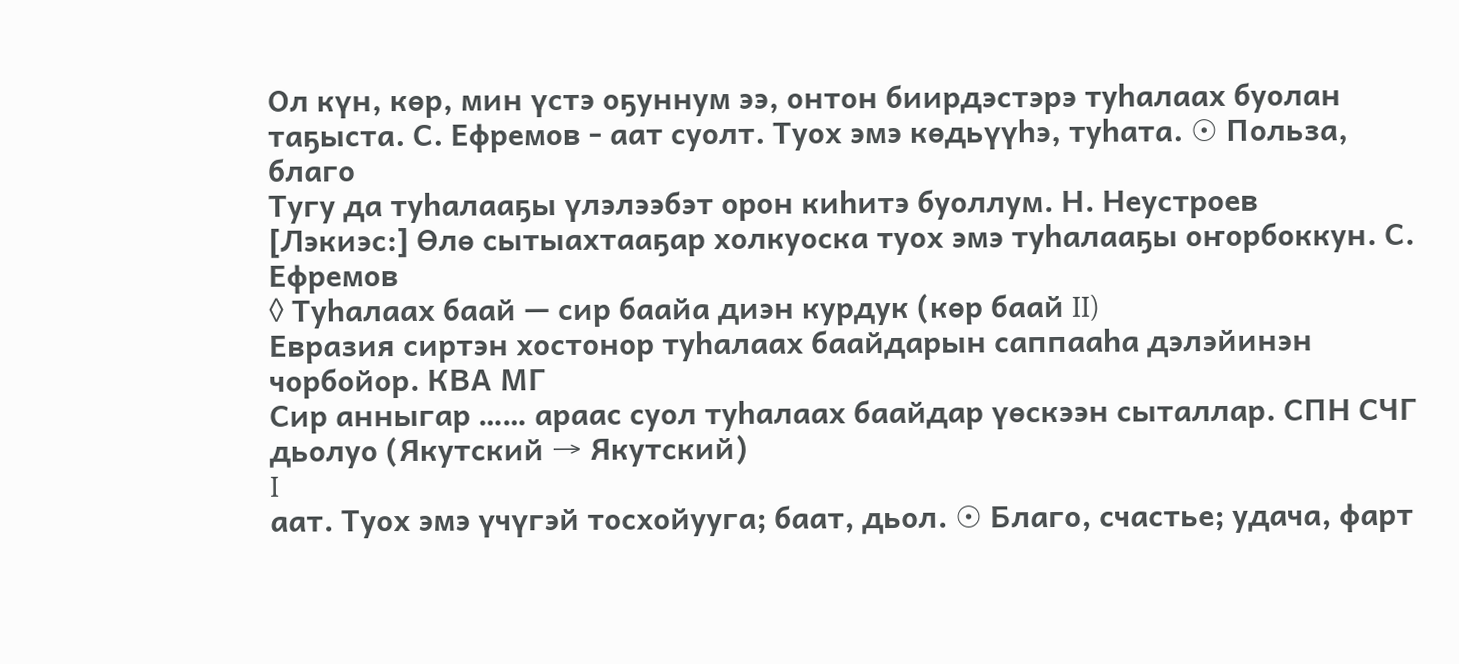Ол күн, көр, мин үстэ оҕуннум ээ, онтон биирдэстэрэ туһалаах буолан таҕыста. С. Ефремов - аат суолт. Туох эмэ көдьүүһэ, туһата. ☉ Польза, благо
Тугу да туһалааҕы үлэлээбэт орон киһитэ буоллум. Н. Неустроев
[Лэкиэс:] Өлө сытыахтааҕар холкуоска туох эмэ туһалааҕы оҥорбоккун. С. Ефремов
◊ Туһалаах баай — сир баайа диэн курдук (көр баай II)
Евразия сиртэн хостонор туһалаах баайдарын саппааһа дэлэйинэн чорбойор. КВА МГ
Сир анныгар …… араас суол туһалаах баайдар үөскээн сыталлар. СПН СЧГ
дьолуо (Якутский → Якутский)
I
аат. Туох эмэ үчүгэй тосхойууга; баат, дьол. ☉ Благо, счастье; удача, фарт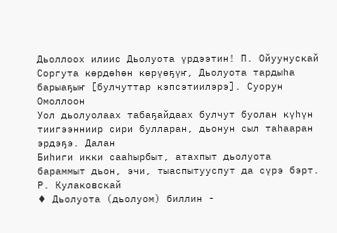Дьоллоох илиис Дьолуота үрдээтин! П. Ойуунускай
Соргута көрдөһөн көрүөҕүҥ, Дьолуота тардыһа барыаҕыҥ [булчуттар кэпсэтиилэрэ]. Суорун Омоллоон
Уол дьолуолаах табаҕайдаах булчут буолан күһүн тиигээнниир сири булларан, дьонун сыл таһааран эрдэҕэ. Далан
Биһиги икки сааһырбыт, атахпыт дьолуота бараммыт дьон, эчи, тыаспытууспут да сүрэ бэрт. Р. Кулаковскай
♦ Дьолуота (дьолуом) биллин -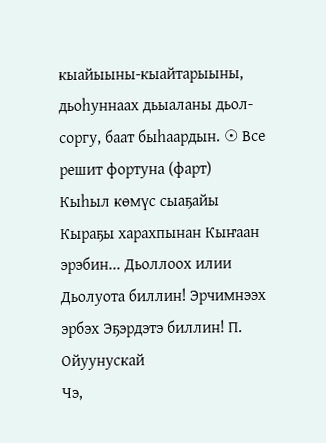кыайыыны-кыайтарыыны, дьоһуннаах дьыаланы дьол-соргу, баат быһаардын. ☉ Все решит фортуна (фарт)
Кыһыл көмүс сыаҕайы Кыраҕы харахпынан Кыҥаан эрэбин... Дьоллоох илии Дьолуота биллин! Эрчимнээх эрбэх Эҕэрдэтэ биллин! П. Ойуунускай
Чэ,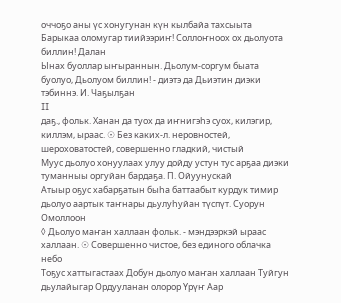оччоҕо аны үс хонугунан күн кылбайа тахсыыта Барыкаа оломугар тиийээриҥ! Соллоҥноох ох дьолуота биллин! Далан
Ынах буоллар ыҥыраннын. Дьолум-соргум быата буолуо, Дьолуом биллин! - диэтэ да Дьиэтин диэки тэбиннэ. И. Чаҕылҕан
II
даҕ., фольк. Ханан да туох да иҥнигэһэ суох, килэгир, киллэм, ыраас. ☉ Без каких-л. неровностей, шероховатостей, совершенно гладкий, чистый
Муус дьолуо хонуулаах улуу дойду устун тус арҕаа диэки туманныы оргуйан бардаҕа. П. Ойуунускай
Атыыр оҕус хабарҕатын быһа баттаабыт курдук тимир дьолуо аартык таҥнары дьулуһуйан түспүт. Суорун Омоллоон
◊ Дьолуо маҥан халлаан фольк. - мэндээркэй ыраас халлаан. ☉ Совершенно чистое, без единого облачка небо
Тоҕус хаттыгастаах Добун дьолуо маҥан халлаан Туйгун дьулайыгар Ордууланан олорор Үрүҥ Аар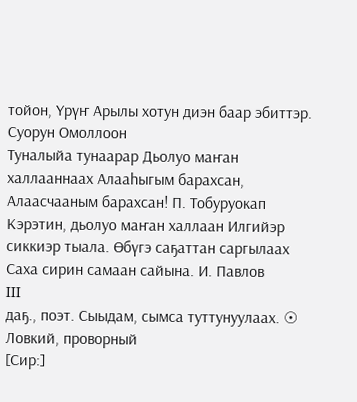тойон, Үрүҥ Арылы хотун диэн баар эбиттэр. Суорун Омоллоон
Туналыйа тунаарар Дьолуо маҥан халлааннаах Алааһыгым барахсан, Алаасчааным барахсан! П. Тобуруокап
Кэрэтин, дьолуо маҥан халлаан Илгийэр сиккиэр тыала. Өбүгэ саҕаттан саргылаах Саха сирин самаан сайына. И. Павлов
III
даҕ., поэт. Сыыдам, сымса туттунуулаах. ☉ Ловкий, проворный
[Сир:]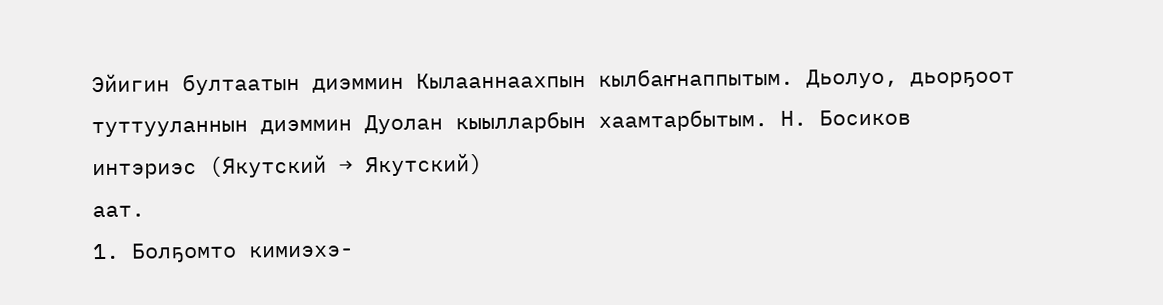Эйигин бултаатын диэммин Кылааннаахпын кылбаҥнаппытым. Дьолуо, дьорҕоот туттууланнын диэммин Дуолан кыылларбын хаамтарбытым. Н. Босиков
интэриэс (Якутский → Якутский)
аат.
1. Болҕомто кимиэхэ-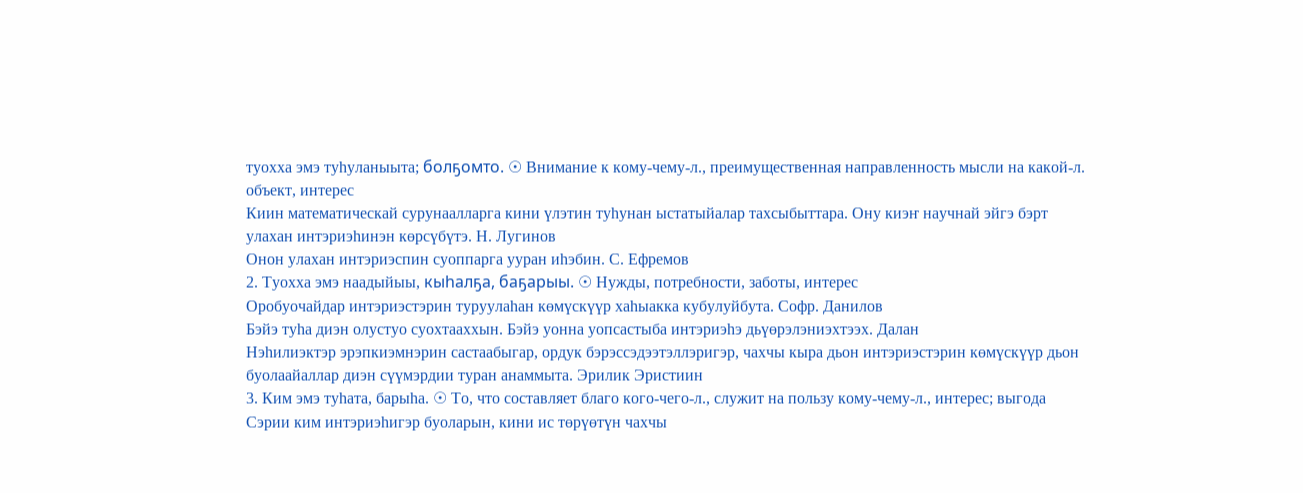туохха эмэ туһуланыыта; болҕомто. ☉ Внимание к кому-чему-л., преимущественная направленность мысли на какой-л. объект, интерес
Киин математическай сурунаалларга кини үлэтин туһунан ыстатыйалар тахсыбыттара. Ону киэҥ научнай эйгэ бэрт улахан интэриэһинэн көрсүбүтэ. Н. Лугинов
Онон улахан интэриэспин суоппарга ууран иһэбин. С. Ефремов
2. Туохха эмэ наадыйыы, кыһалҕа, баҕарыы. ☉ Нужды, потребности, заботы, интерес
Оробуочайдар интэриэстэрин туруулаһан көмүскүүр хаһыакка кубулуйбута. Софр. Данилов
Бэйэ туһа диэн олустуо суохтааххын. Бэйэ уонна уопсастыба интэриэһэ дьүөрэлэниэхтээх. Далан
Нэһилиэктэр эрэпкиэмнэрин састаабыгар, ордук бэрэссэдээтэллэригэр, чахчы кыра дьон интэриэстэрин көмүскүүр дьон буолаайаллар диэн сүүмэрдии туран анаммыта. Эрилик Эристиин
3. Ким эмэ туһата, барыһа. ☉ То, что составляет благо кого-чего-л., служит на пользу кому-чему-л., интерес; выгода
Сэрии ким интэриэһигэр буоларын, кини ис төрүөтүн чахчы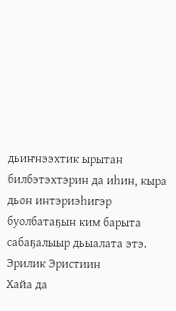дьиҥнээхтик ырытан билбэтэхтэрин да иһин, кыра дьон интэриэһигэр буолбатаҕын ким барыта сабаҕалыыр дьыалата этэ. Эрилик Эристиин
Хайа да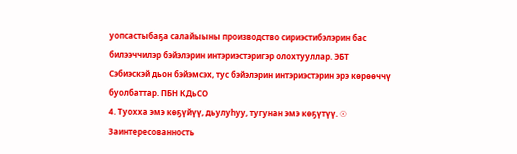уопсастыбаҕа салайыыны производство сириэстибэлэрин бас билээччилэр бэйэлэрин интэриэстэригэр олохтууллар. ЭБТ
Сэбиэскэй дьон бэйэмсэх, тус бэйэлэрин интэриэстэрин эрэ көрөөччү буолбаттар. ПБН КДьСО
4. Туохха эмэ көҕүйүү, дьулуһуу, тугунан эмэ көҕүтүү. ☉ Заинтересованность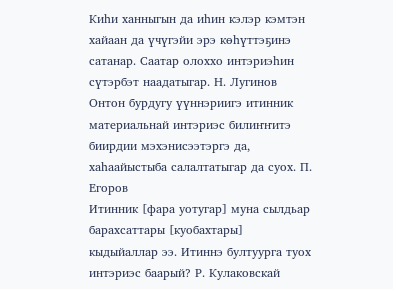Киһи ханныгын да иһин кэлэр кэмтэн хайаан да үчүгэйи эрэ көһүттэҕинэ сатанар. Саатар олоххо интэриэһин сүтэрбэт наадатыгар. Н. Лугинов
Онтон бурдугу үүннэриигэ итинник материальнай интэриэс билиҥҥитэ биирдии мэхэнисээтэргэ да, хаһаайыстыба салалтатыгар да суох. П. Егоров
Итинник [фара уотугар] муна сылдьар барахсаттары [куобахтары] кыдыйаллар ээ. Итиннэ бултуурга туох интэриэс баарый? Р. Кулаковскай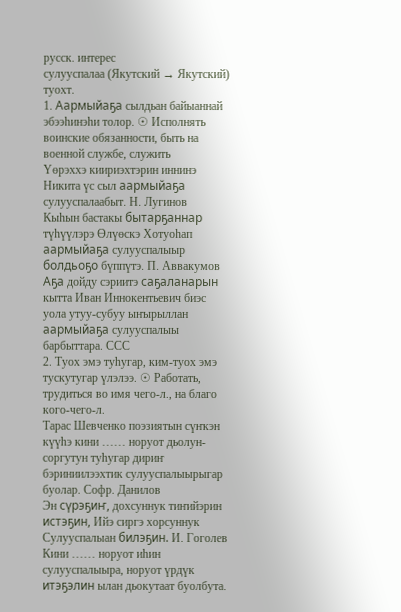русск. интерес
сулууспалаа (Якутский → Якутский)
туохт.
1. Аармыйаҕа сылдьан байыаннай эбээһинэһи толор. ☉ Исполнять воинские обязанности, быть на военной службе, служить
Үөрэххэ киириэхтэрин иннинэ Никита үс сыл аармыйаҕа сулууспалаабыт. Н. Лугинов
Кыһын бастакы бытарҕаннар түһүүлэрэ Өлүөскэ Хотуоһап аармыйаҕа сулууспалыыр болдьоҕо бүппүтэ. П. Аввакумов
Аҕа дойду сэриитэ саҕаланарын кытта Иван Иннокентьевич биэс уола утуу-субуу ыҥырыллан аармыйаҕа сулууспалыы барбыттара. ССС
2. Туох эмэ туһугар, ким-туох эмэ тускутугар үлэлээ. ☉ Работать, трудиться во имя чего-л., на благо кого-чего-л.
Тарас Шевченко поэзиятын сүҥкэн күүһэ кини …… норуот дьолун-соргутун туһугар дириҥ бэриниилээхтик сулууспалыырыгар буолар. Софр. Данилов
Эн сүрэҕиҥ, дохсуннук тиҥийэрин истэҕин, Ийэ сиргэ хорсуннук Сулууспалыан билэҕин. И. Гоголев
Кини …… норуот иһин сулууспалыыра, норуот үрдүк итэҕэлин ылан дьокутаат буолбута.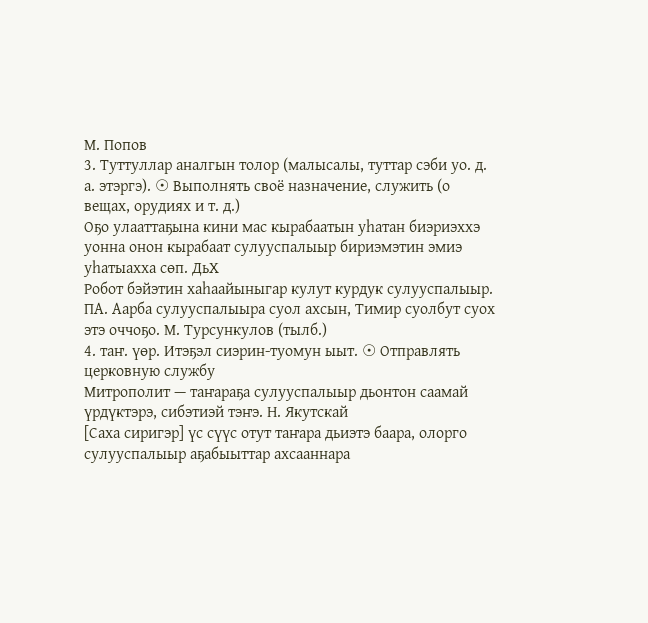М. Попов
3. Туттуллар аналгын толор (малысалы, туттар сэби уо. д. а. этэргэ). ☉ Выполнять своё назначение, служить (о вещах, орудиях и т. д.)
Оҕо улааттаҕына кини мас кырабаатын уһатан биэриэххэ уонна онон кырабаат сулууспалыыр бириэмэтин эмиэ уһатыахха сөп. ДьХ
Робот бэйэтин хаһаайыныгар кулут курдук сулууспалыыр. ПА. Аарба сулууспалыыра суол ахсын, Тимир суолбут суох этэ оччоҕо. М. Турсункулов (тылб.)
4. таҥ. үөр. Итэҕэл сиэрин-туомун ыыт. ☉ Отправлять церковную службу
Митрополит — таҥараҕа сулууспалыыр дьонтон саамай үрдүктэрэ, сибэтиэй тэҥэ. Н. Якутскай
[Саха сиригэр] үс сүүс отут таҥара дьиэтэ баара, олорго сулууспалыыр аҕабыыттар ахсааннара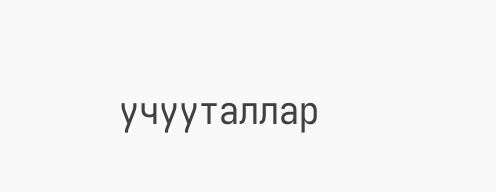учууталлар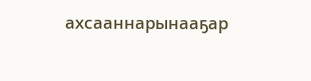ахсааннарынааҕар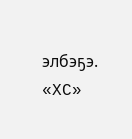элбэҕэ. «ХС»